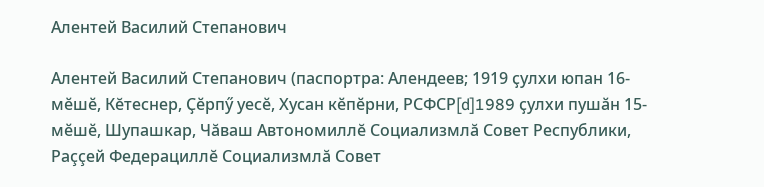Алентей Василий Степанович

Алентей Василий Степанович (паспортра: Алендеев; 1919 ҫулхи юпан 16-мӗшӗ, Кĕтеснер, Ҫӗрпӳ уесӗ, Хусан кӗпӗрни, РСФСР[d]1989 ҫулхи пушӑн 15-мӗшӗ, Шупашкар, Чăваш Автономиллĕ Социализмлă Совет Республики, Раççей Федерациллĕ Социализмлă Совет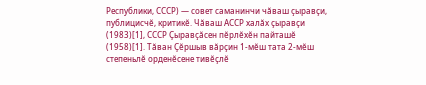Республики, СССР) — совет саманинчи чăваш ҫыравçи, публицисчӗ, критикӗ. Чăваш АССР халăх çыравçи (1983)[1], СССР Çыравҫӑсен пӗрлӗхӗн пайташӗ (1958)[1]. Тăван Çӗршыв вăрçин 1-мӗш тата 2-мӗш степеньлӗ орденӗсене тивӗçлӗ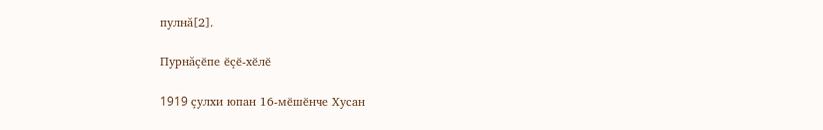пулнă[2].

Пурнăçӗпе ӗçӗ-хӗлӗ

1919 çулхи юпан 16-мӗшӗнче Хусан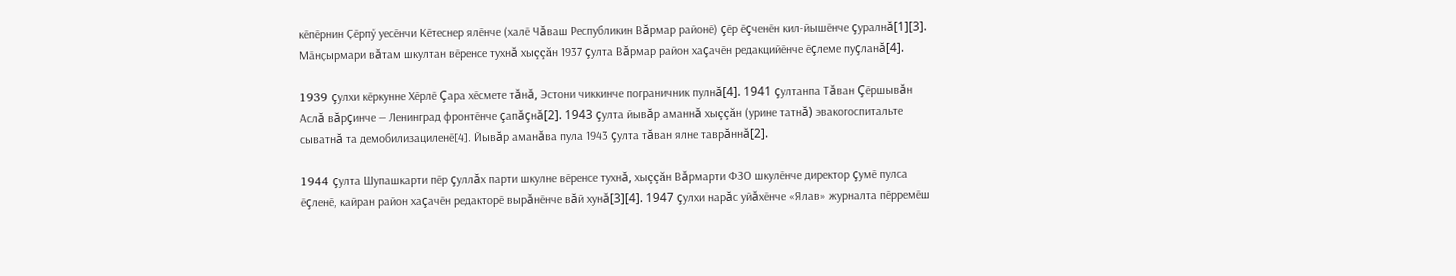кӗпӗрнин Ҫӗрпӳ уесӗнчи Кӗтеснер ялӗнче (халӗ Чăваш Республикин Вăрмар районӗ) çӗр ӗçченӗн кил-йышӗнче çуралнă[1][3]. Мӑнҫырмари вăтам шкултан вӗренсе тухнă хыççăн 1937 çулта Вăрмар район хаçачӗн редакцийӗнче ӗçлеме пуçланă[4].

1939 çулхи кӗркунне Хӗрлӗ Çара хӗсмете тăнă, Эстони чиккинче пограничник пулнă[4]. 1941 çултанпа Тăван Çӗршывăн Аслă вăрçинче — Ленинград фронтӗнче çапăçнă[2]. 1943 çулта йывăр аманнă хыççăн (урине татнă) эвакогоспитальте сыватнă та демобилизациленӗ[4]. Йывăр аманăва пула 1943 çулта тăван ялне таврăннă[2].

1944 çулта Шупашкарти пӗр çуллăх парти шкулне вӗренсе тухнă, хыççăн Вăрмарти ФЗО шкулӗнче директор çумӗ пулса ӗçленӗ, кайран район хаçачӗн редакторӗ вырăнӗнче вăй хунă[3][4]. 1947 çулхи нарăс уйăхӗнче «Ялав» журналта пӗрремӗш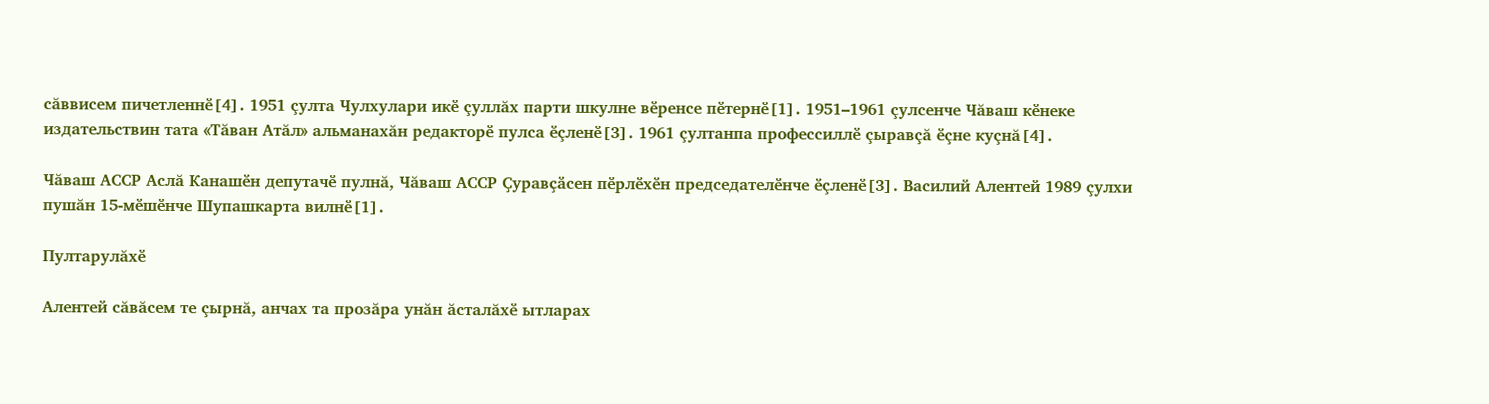сăввисем пичетленнӗ[4]. 1951 çулта Чулхулари икӗ çуллăх парти шкулне вӗренсе пӗтернӗ[1]. 1951–1961 çулсенче Чăваш кӗнеке издательствин тата «Тăван Атăл» альманахăн редакторӗ пулса ӗçленӗ[3]. 1961 çултанпа профессиллӗ çыравçă ӗçне куçнă[4].

Чăваш АССР Аслă Канашӗн депутачӗ пулнă, Чăваш АССР Ҫуравҫӑсен пӗрлӗхӗн председателӗнче ӗçленӗ[3]. Василий Алентей 1989 çулхи пушăн 15-мӗшӗнче Шупашкарта вилнӗ[1].

Пултарулăхӗ

Алентей сăвăсем те çырнă, анчах та прозăра унăн ăсталăхӗ ытларах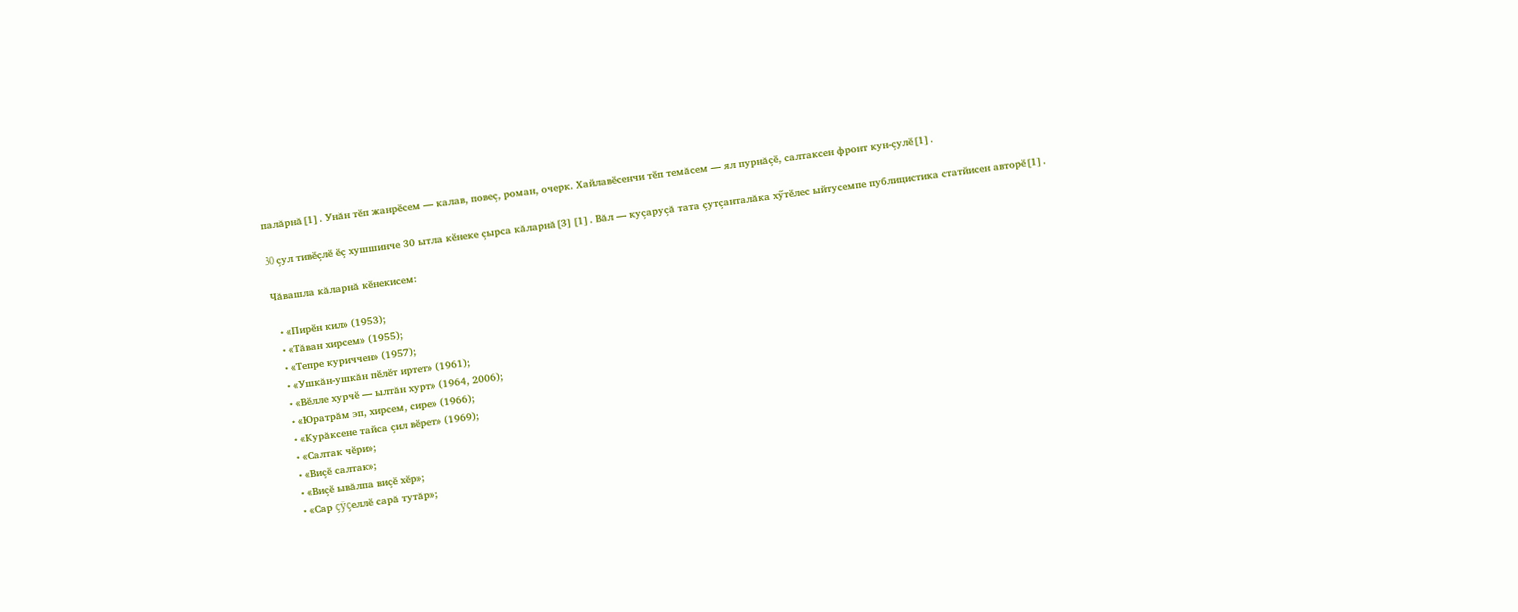палăрнă[1]. Унăн тӗп жанрӗсем — калав, повеç, роман, очерк. Хайлавӗсенчи тӗп темăсем — ял пурнăçӗ, салтаксен фронт кун-çулӗ[1].

30 çул тивӗçлӗ ӗç хушшинче 30 ытла кӗнеке çырса кăларнă[3][1]. Вăл — куçаруçă тата çутçанталăка хӳтӗлес ыйтусемпе публицистика статйисен авторӗ[1].

Чăвашла кăларнă кӗнекисем:

  • «Пирӗн кил» (1953);
  • «Тăван хирсем» (1955);
  • «Тепре куриччен» (1957);
  • «Ушкăн-ушкăн пӗлӗт иртет» (1961);
  • «Вӗлле хурчӗ — ылтăн хурт» (1964, 2006);
  • «Юратрăм эп, хирсем, сире» (1966);
  • «Курăксене тайса çил вӗрет» (1969);
  • «Салтак чӗри»;
  • «Виçӗ салтак»;
  • «Виçӗ ывăлпа виçӗ хӗр»;
  • «Сар çÿçеллӗ сарă тутăр»;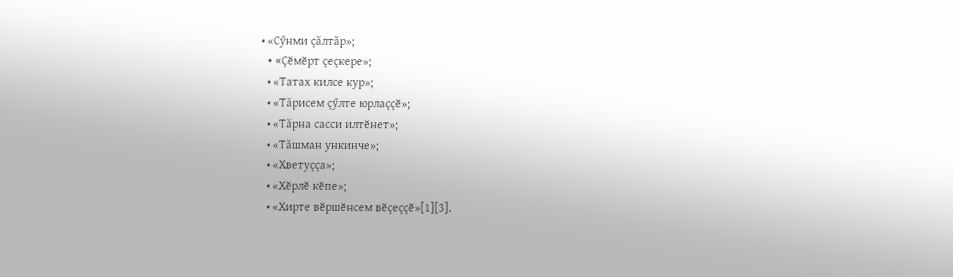• «Сӳнми çăлтăр»;
  • «Çӗмӗрт çеçкере»;
  • «Татах килсе кур»;
  • «Тăрисем çӳлте юрлаççӗ»;
  • «Тăрна сасси илтӗнет»;
  • «Тăшман ункинче»;
  • «Хветуççа»;
  • «Хӗрлӗ кӗпе»;
  • «Хирте вӗршӗнсем вӗçеççӗ»[1][3].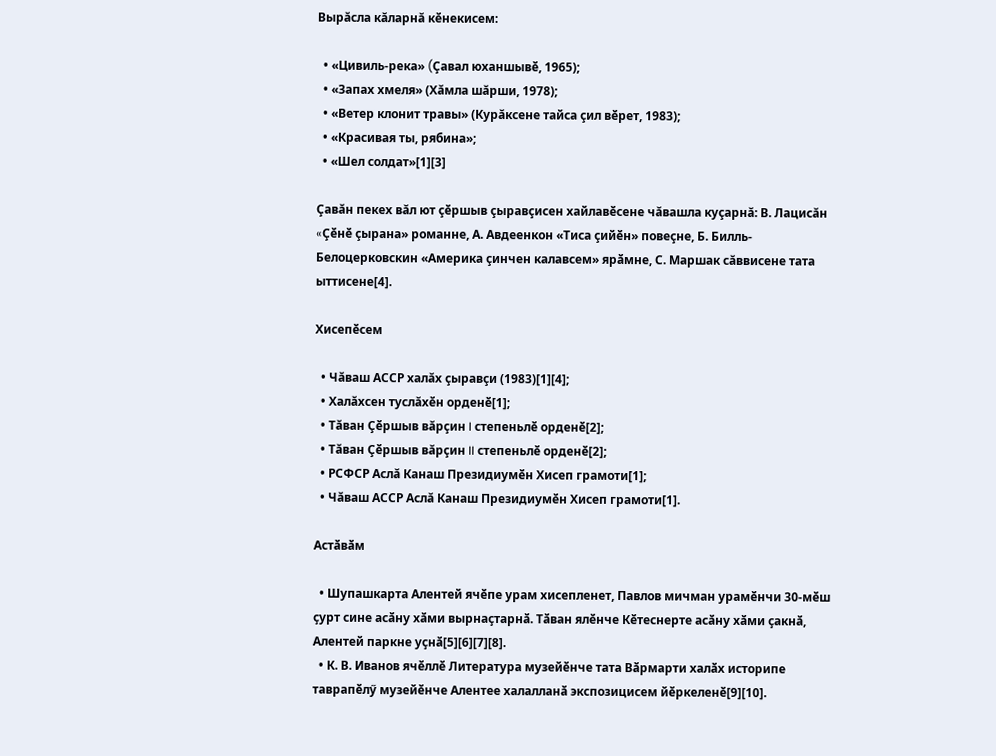Вырăсла кăларнă кӗнекисем:

  • «Цивиль-река» (Çавал юханшывӗ, 1965);
  • «Запах хмеля» (Хăмла шăрши, 1978);
  • «Ветер клонит травы» (Курăксене тайса çил вӗрет, 1983);
  • «Красивая ты, рябина»;
  • «Шел солдат»[1][3]

Çавăн пекех вăл ют çӗршыв çыравçисен хайлавӗсене чăвашла куçарнă: В. Лацисăн «Çӗнӗ çырана» романне, А. Авдеенкон «Тиса çийӗн» повеçне, Б. Билль-Белоцерковскин «Америка çинчен калавсем» ярӑмне, С. Маршак сăввисене тата ыттисене[4].

Хисепӗсем

  • Чăваш АССР халăх çыравçи (1983)[1][4];
  • Халăхсен туслăхӗн орденӗ[1];
  • Тăван Çӗршыв вăрçин I степеньлӗ орденӗ[2];
  • Тăван Çӗршыв вăрçин II степеньлӗ орденӗ[2];
  • РСФСР Аслă Канаш Президиумӗн Хисеп грамоти[1];
  • Чăваш АССР Аслă Канаш Президиумӗн Хисеп грамоти[1].

Астӑвӑм

  • Шупашкарта Алентей ячӗпе урам хисепленет, Павлов мичман урамӗнчи 30-мӗш ҫурт сине асӑну хӑми вырнаҫтарнӑ. Тӑван ялӗнче Кӗтеснерте асӑну хӑми ҫакнӑ, Алентей паркне уҫнӑ[5][6][7][8].
  • К. В. Иванов ячӗллӗ Литература музейӗнче тата Вӑрмарти халӑх историпе таврапӗлӳ музейӗнче Алентее халалланӑ экспозицисем йӗркеленӗ[9][10].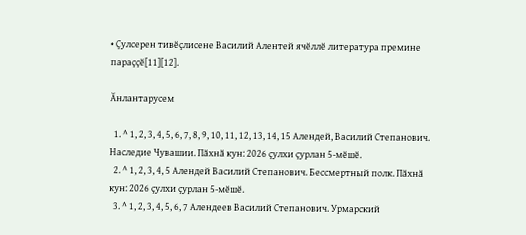• Ҫулсерен тивӗҫлисене Василий Алентей ячӗллӗ литература премине параҫҫӗ[11][12].

Ӑнлантарусем

  1. ^ 1, 2, 3, 4, 5, 6, 7, 8, 9, 10, 11, 12, 13, 14, 15 Алендей, Василий Степанович. Наследие Чувашии. Пӑхнӑ кун: 2026 ҫулхи ҫурлан 5-мӗшӗ.
  2. ^ 1, 2, 3, 4, 5 Алендей Василий Степанович. Бессмертный полк. Пӑхнӑ кун: 2026 ҫулхи ҫурлан 5-мӗшӗ.
  3. ^ 1, 2, 3, 4, 5, 6, 7 Алендеев Василий Степанович. Урмарский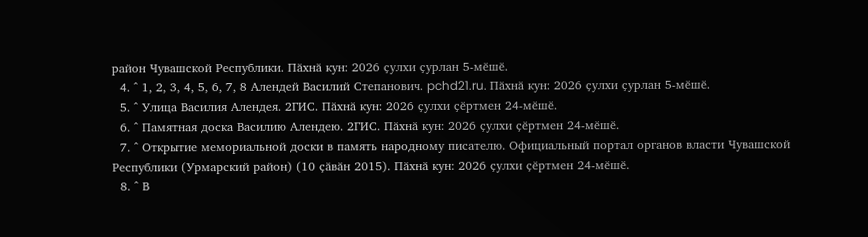район Чувашской Республики. Пӑхнӑ кун: 2026 ҫулхи ҫурлан 5-мӗшӗ.
  4. ^ 1, 2, 3, 4, 5, 6, 7, 8 Алендей Василий Степанович. pchd21.ru. Пӑхнӑ кун: 2026 ҫулхи ҫурлан 5-мӗшӗ.
  5. ^ Улица Василия Алендея. 2ГИС. Пӑхнӑ кун: 2026 ҫулхи ҫӗртмен 24-мӗшӗ.
  6. ^ Памятная доска Василию Алендею. 2ГИС. Пӑхнӑ кун: 2026 ҫулхи ҫӗртмен 24-мӗшӗ.
  7. ^ Открытие мемориальной доски в память народному писателю. Официальный портал органов власти Чувашской Республики (Урмарский район) (10 ҫӑвӑн 2015). Пӑхнӑ кун: 2026 ҫулхи ҫӗртмен 24-мӗшӗ.
  8. ^ В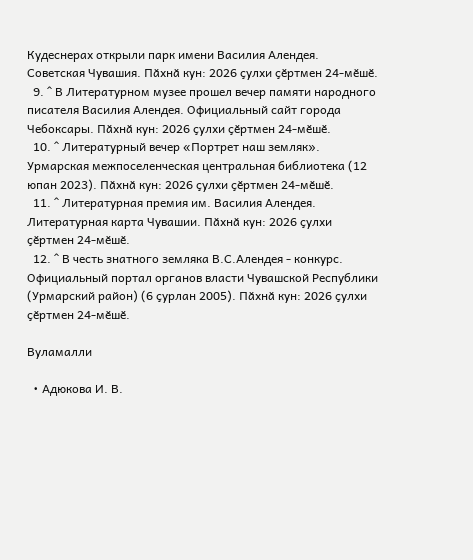Кудеснерах открыли парк имени Василия Алендея. Советская Чувашия. Пӑхнӑ кун: 2026 ҫулхи ҫӗртмен 24-мӗшӗ.
  9. ^ В Литературном музее прошел вечер памяти народного писателя Василия Алендея. Официальный сайт города Чебоксары. Пӑхнӑ кун: 2026 ҫулхи ҫӗртмен 24-мӗшӗ.
  10. ^ Литературный вечер «Портрет наш земляк». Урмарская межпоселенческая центральная библиотека (12 юпан 2023). Пӑхнӑ кун: 2026 ҫулхи ҫӗртмен 24-мӗшӗ.
  11. ^ Литературная премия им. Василия Алендея. Литературная карта Чувашии. Пӑхнӑ кун: 2026 ҫулхи ҫӗртмен 24-мӗшӗ.
  12. ^ В честь знатного земляка В.С.Алендея - конкурс. Официальный портал органов власти Чувашской Республики (Урмарский район) (6 ҫурлан 2005). Пӑхнӑ кун: 2026 ҫулхи ҫӗртмен 24-мӗшӗ.

Вуламалли

  • Адюкова И. В.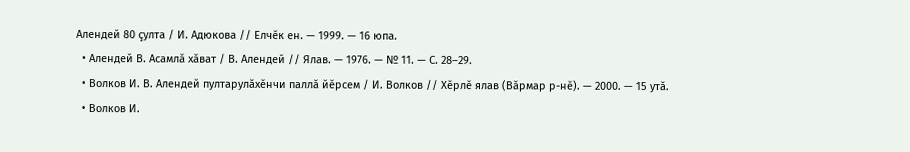Алендей 80 çулта / И. Адюкова // Eлчӗк ен. — 1999. — 16 юпа.
  • Алендей В. Асамлă хăват / В. Алендей // Ялав. — 1976. — № 11. — С. 28–29.
  • Волков И. В. Алендей пултарулăхӗнчи паллă йӗрсем / И. Волков // Хӗрлӗ ялав (Вăрмар р-нӗ). — 2000. — 15 утă.
  • Волков И.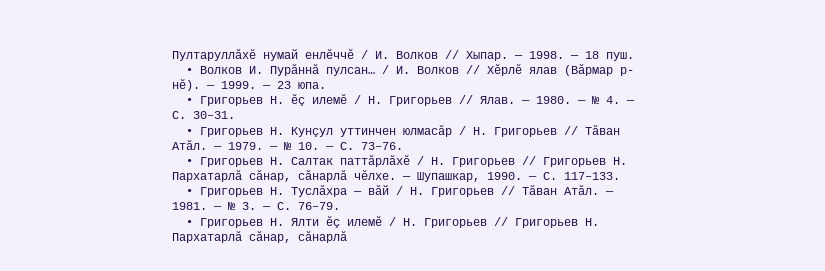Пултаруллăхӗ нумай енлӗччӗ / И. Волков // Хыпар. — 1998. — 18 пуш.
  • Волков И. Пурăннă пулсан… / И. Волков // Хӗрлӗ ялав (Вăрмар р-нӗ). — 1999. — 23 юпа.
  • Григорьев Н. ӗç илемӗ / Н. Григорьев // Ялав. — 1980. — № 4. — С. 30–31.
  • Григорьев Н. Кунçул уттинчен юлмасăр / Н. Григорьев // Тăван Атăл. — 1979. — № 10. — С. 73–76.
  • Григорьев Н. Салтак паттăрлăхӗ / Н. Григорьев // Григорьев Н. Пархатарлă сăнар, сăнарлă чӗлхе. — Шупашкар, 1990. — С. 117–133.
  • Григорьев Н. Туслăхра — вăй / Н. Григорьев // Тăван Атăл. — 1981. — № 3. — С. 76–79.
  • Григорьев Н. Ялти ӗç илемӗ / Н. Григорьев // Григорьев Н. Пархатарлă сăнар, сăнарлă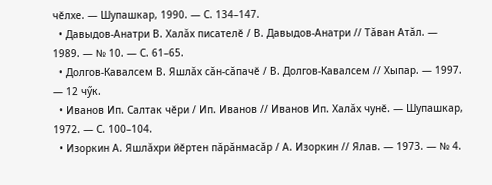чӗлхе. — Шупашкар, 1990. — С. 134–147.
  • Давыдов-Анатри В. Халăх писателӗ / В. Давыдов-Анатри // Тăван Атăл. — 1989. — № 10. — С. 61–65.
  • Долгов-Кавалсем В. Яшлăх сăн-сăпачӗ / В. Долгов-Кавалсем // Хыпар. — 1997. — 12 чӳк.
  • Иванов Ип. Салтак чӗри / Ип. Иванов // Иванов Ип. Халăх чунӗ. — Шупашкар, 1972. — С. 100–104.
  • Изоркин А. Яшлăхри йӗртен пăрăнмасăр / А. Изоркин // Ялав. — 1973. — № 4.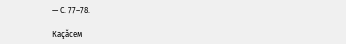— С. 77–78.

Каçăсем